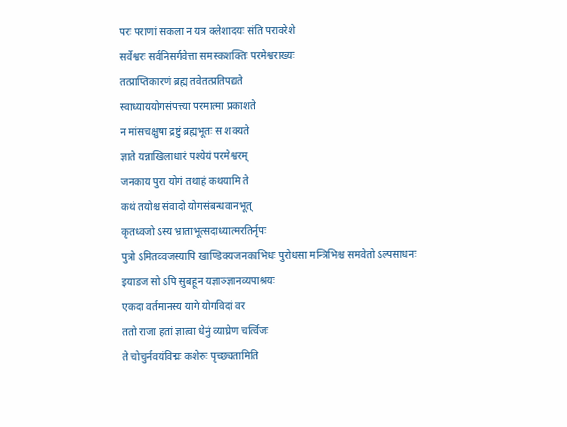परः पराणां सकला न यत्र क्लेशादयः संति परावरेशे
सर्वेश्वरः सर्वनिसर्गवेत्ता समस्कशक्तिः परमेश्वराख्यः
तत्प्राप्तिकारणं ब्रह्म तवेतत्प्रतिपद्यते
स्वाध्याययोगसंपत्त्या परमात्मा प्रकाशते
न मांसचक्षुषा द्रष्टुं ब्रह्मभूतः स शक्यते
ज्ञाते यन्नाखिलाधारं पश्येयं परमेश्वरम्
जनकाय पुरा योगं तथाहं कथयामि ते
कथं तयोश्च संवादो योगसंबन्धवानभूत्
कृतध्वजो ऽस्य भ्राताभूत्सदाध्यात्मरतिर्नृपः
पुत्रो ऽमितव्वजस्यापि खाण्डिक्यजनकाभिधः पुरोधसा मन्त्रिभिश्च समवेतो ऽल्पसाधनः
इयाडज सो ऽपि सुबहून यज्ञाञ्ज्ञानव्यपाश्रयः
एकदा वर्तमानस्य यागे योगविदां वर
ततो राजा हतां ज्ञात्वा धेनुं व्याघ्रेण चर्त्विजः
ते चोचुर्नवयंविद्मः कशेरुः पृच्छ्यतामिति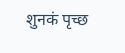शुनकं पृच्छ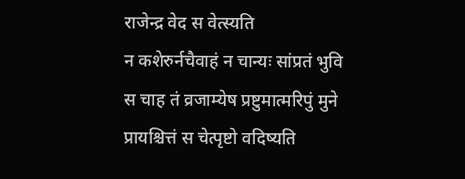राजेन्द्र वेद स वेत्स्यति
न कशेरुर्नचैवाहं न चान्यः सांप्रतं भुवि
स चाह तं व्रजाम्येष प्रष्टुमात्मरिपुं मुने
प्रायश्चित्तं स चेत्पृष्टो वदिष्यति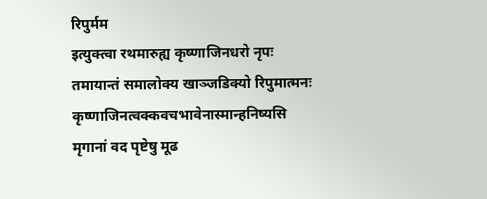रिपुर्मम
इत्युक्त्वा रथमारुह्य कृष्णाजिनधरो नृपः
तमायान्तं समालोक्य खाञ्जडिक्यो रिपुमात्मनः
कृष्णाजिनत्वक्कवचभावेनास्मान्हनिष्यसि
मृगानां वद पृष्टेषु मूढ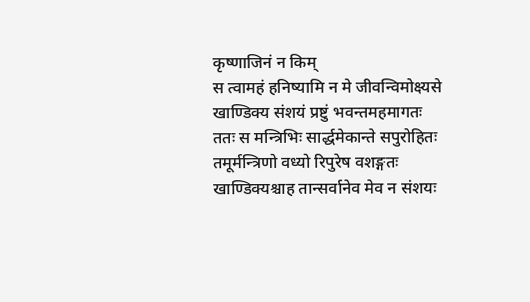कृष्णाजिनं न किम्
स त्वामहं हनिष्यामि न मे जीवन्विमोक्ष्यसे
खाण्डिक्य संशयं प्रष्टुं भवन्तमहमागतः
ततः स मन्त्रिभिः सार्द्धमेकान्ते सपुरोहितः
तमूर्मन्त्रिणो वध्यो रिपुरेष वशङ्गतः
खाण्डिक्यश्चाह तान्सर्वानेव मेव न संशयः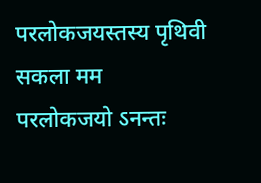परलोकजयस्तस्य पृथिवी सकला मम
परलोकजयो ऽनन्तः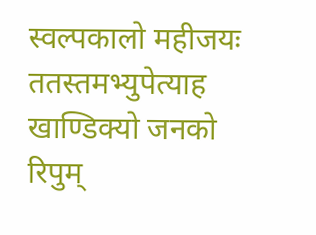स्वल्पकालो महीजयः
ततस्तमभ्युपेत्याह खाण्डिक्यो जनको रिपुम्